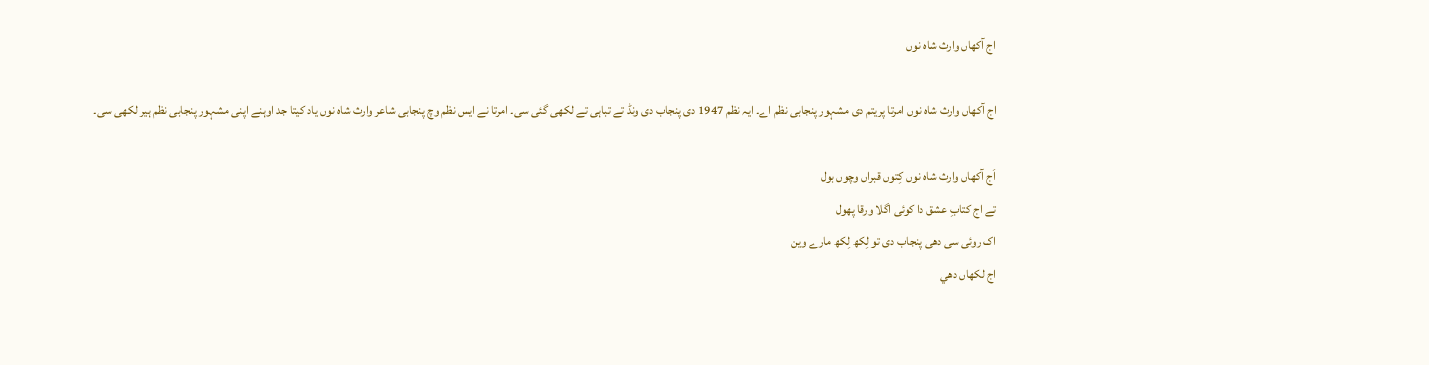اج آکھاں وارث شاہ نوں

اج آکھاں وارث شاہ نوں امرتا پریتم دی مشہور پنجابی نظم اے۔ ایہ نظم 1947 دی پنجاب دی ونڈ تے تباہی تے لکھی گئی سی۔ امرتا نے ایس نظم وچ پنجابی شاعر وارث شاہ نوں یاد کیتا جد اوہنے اپنی مشہور پنجابی نظم ہیر لکھی سی۔

اَج آکھاں وارث شاہ نوں کِتوں قبراں وچوں بول
تے اج کتابِ عشق دا کوئی اگلا ورقا پھول
اک روئی سی دھی پنجاب دی تو لِکھ لِکھ مارے وين
اج لکھاں دھي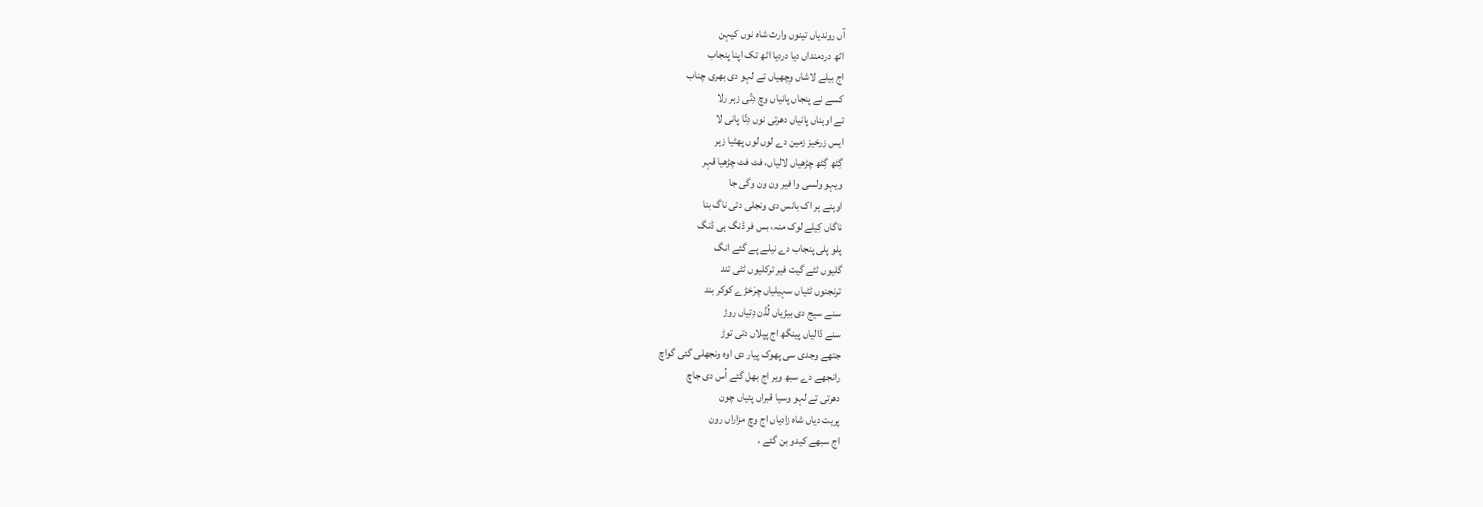آں روندياں تينوں وارث شاہ نوں کیہن
اٹھ دردمنداں دیا درديا اٹھ تک اپنا پنجاب
اج بيلے لاشاں وِچھياں تے لہو دی بھری چناب
کسے نے پنجاں پانیاں وچ دِتّی زہر رلا
تے اوہناں پانیاں دھرتی نوں دِتّا پانی لا
ایس زرخیز زمین دے لوں لوں پھٹیا زہر
گِٹھ گِٹھ چڑھیاں لالیاں، فٹ فٹ چڑھیا قہر
ویہو ولسی وا فیر ون ون وگی جا
اوہنے ہر اک بانس دی ونجلی دتی ناگ بنا
ناگاں کِیلے لوک منہ، بس فر ڈنگ ہی ڈنگ
پلو پلی پنجاب دے نیلے پے گئے انگ
گلیوں ٹٹے گیت فیر ترکلیوں ٹٹی تند
ترنجنوں ٹٹیاں سہیلیاں چرَخڑے کوکر بند
سنے سیج دی بیڑیاں لُڈن دِتیاں روڑ
سنے ڈالیاں پینگھ اج پپلاں دتی توڑ
جتھے وجدی سی پھوک پیار دی اوہ ونجھلی گئی گواچ
رانجھے دے سبھ ویر اج بھل گئے اُس دی جاچ
دھرتی تے لہو وسیا قبراں پئیاں چون
پریت دیاں شاہ زادیاں اج وچ مزاراں رون
اج سبھے کيدو بن گئے ،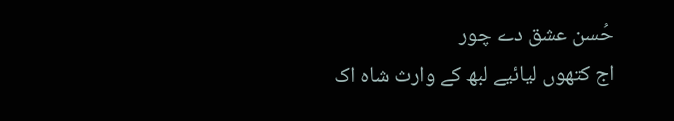حُسن عشق دے چور
اج کتھوں ليائیے لبھ کے وارث شاہ اک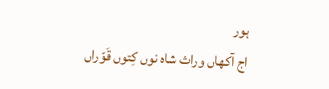ہور
اج آکھاں وراث شاہ نوں کِتوں قَوّراں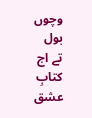وچوں بول
تے اج کتابِ عشق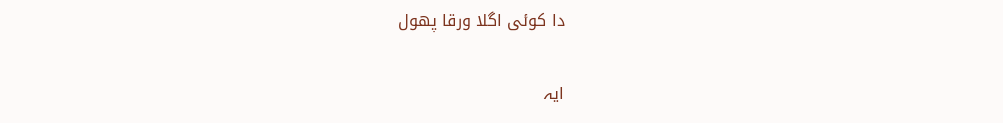دا کوئی اگلا ورقا پھول

ایہ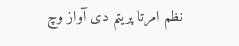نظم امرتا پریتم دی آواز وچ